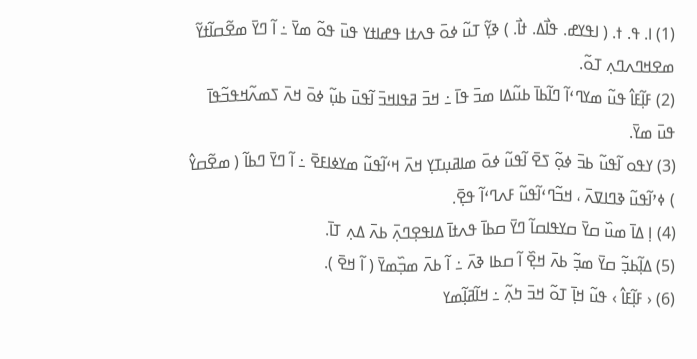(1) ߊ. ߟ. ߙ. ( ߊߟߌߝ. ߟߊ߯ߡ. ߙߊ߯. ) ߢߌ߲߬ ߠߎ߬ ߦߋ߫ ߟߍߙߊ ߟߝߊߙߌ ߟߎ߫ ߟߋ߬ ߘߌ߫ ߸ ߊ߬ ߣߌ߫ ߘߐ߬ߛߊ߬ߙߌ߬ ߘߐߞߣߍߣߍ߲ ߠߋ߬.
(2) ߓߊ߲߬ߓߊ߮ ߟߎ߬ ߘߌߣߵߊ߬ ߣߊ߬ߕߊ߫ ߕߎ߬ߡߊ ߘߏ߫ ߟߊ߫ ߸ ߞߏ߫ ߥߟߊߞߏ߫ ߊ߬ߟߎ߫ ߕߎ߲߬ ߦߋ߫ ߞߍ߫ ߖߘߍ߬ߞߟߏ߬ߟߊ߫ ߟߎ߫ ߘߌ߫.
(3) ߌߟߋ ߊ߬ߟߎ߬ ߕߏ߫ ߦߋ߲߬ ߖߐ߫ ߊ߬ߟߎ߬ ߦߋ߫ ߘߊߥߎ߲ߠߌ߲ ߞߍ߫ ߞߵߊ߬ߟߎ߬ ߘߌߦߊߓߐ߫ ߸ ߊ߬ ߣߌ߫ ߣߕߊ߬ ( ߘߐ߬ߛߌ߮ ) ߦߴߊ߬ߟߎ߬ ߢߣߊߜߍ߫ ، ߞߏ߬ߣߵߊ߬ߟߎ߬ ߓߍߣߵߊ߬ ߟߐ߲߫.
(4) ߊ߲ ߡߊ߫ ߘߎ߰ ߛߌ߫ ߛߌߟߊߛߊ߬ ߣߌ߫ ߛߕߊ߫ ߟߍߙߊ߫ ߡߊߟߐ߲ߣߍ߲߫ ߕߍ߫ ߡߍ߲ ߠߊ߫.
(5) ߡߊ߲߬ߕߏ߲߬ ߛߌ߫ ߘߏ߲߬ ߕߍ߫ ߞߐ߲߰ ߊ߬ ߛߕߊ ߢߍ߫ ߸ ߊ߬ ߕߍ߫ ߘߏ߲߰ߘߌ߫ ( ߊ߬ ߞߐ߫ ).
(6) ‹ ߓߊ߲߬ߓߊ߮ › ߟߎ߬ ߞߊ߲߫ ߠߋ߬ ߞߏ߫ ߤߍ߲߬ ߸ ߞߊ߬ߥߊ߲߬ߘߌ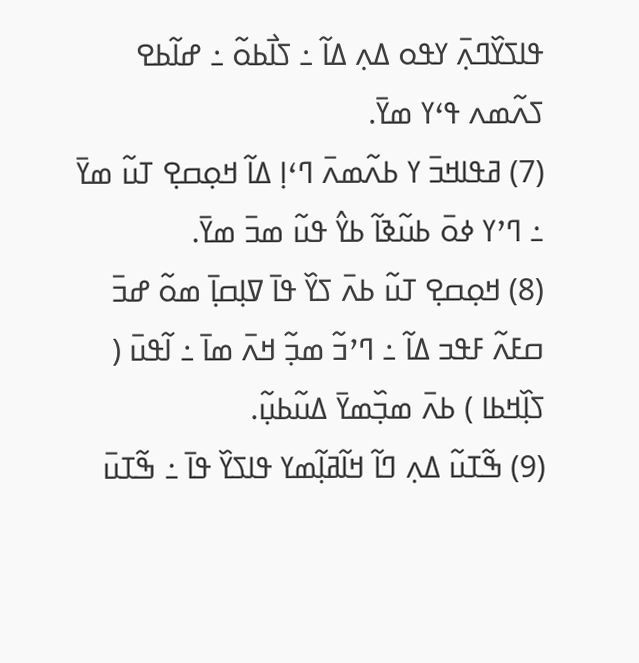ߟߊߖߌ߰ߣߍ߲߫ ߌߟߋ ߡߍ߲ ߡߊ߬ ߸ ߖߊ߯ߕߋ߬ ߸ ߝߊ߬ߕߐ ߖߍ߬ߘߍ ߟߵߌ ߘߌ߫.
(7) ߥߟߊߞߏ߫ ߌ ߕߍ߬ߘߍ߫ ߣߵߊ߲ ߡߊ߬ ߞߋ߲ߛߐ߲ ߠߎ߬ ߘߌ߫ ߸ ߣߴߌ ߦߋ߫ ߕߎ߬ߢߊ߬ ߕߌ߮ ߟߎ߬ ߘߏ߫ ߘߌ߫.
(8) ߞߋ߲ߛߐ߲ ߠߎ߬ ߕߍ߫ ߖߌ߰ ߟߊ߫ ߜߊ߲ߛߊ߲߫ ߘߋ߬ ߝߏ߫ ߛߓߍ߬ ߓߟߏ ߡߊ߬ ߸ ߣߴߏ߬ ߘߏ߲߬ ߞߍ߫ ߘߊ߫ ߸ ߊ߬ߟߎ߫ ( ߖߊ߲߰ߞߕߊ ) ߕߍ߫ ߘߏ߲߰ߘߌ߫ ߡߎ߬ߕߎ߲߬.
(9) ߒ߬ߠߎ߬ ߡߍ߲ ߣߊ߬ ߞߊ߬ߥߊ߲߬ߘߌ ߟߊߖߌ߰ ߟߊ߫ ߸ ߒ߬ߠߎ߫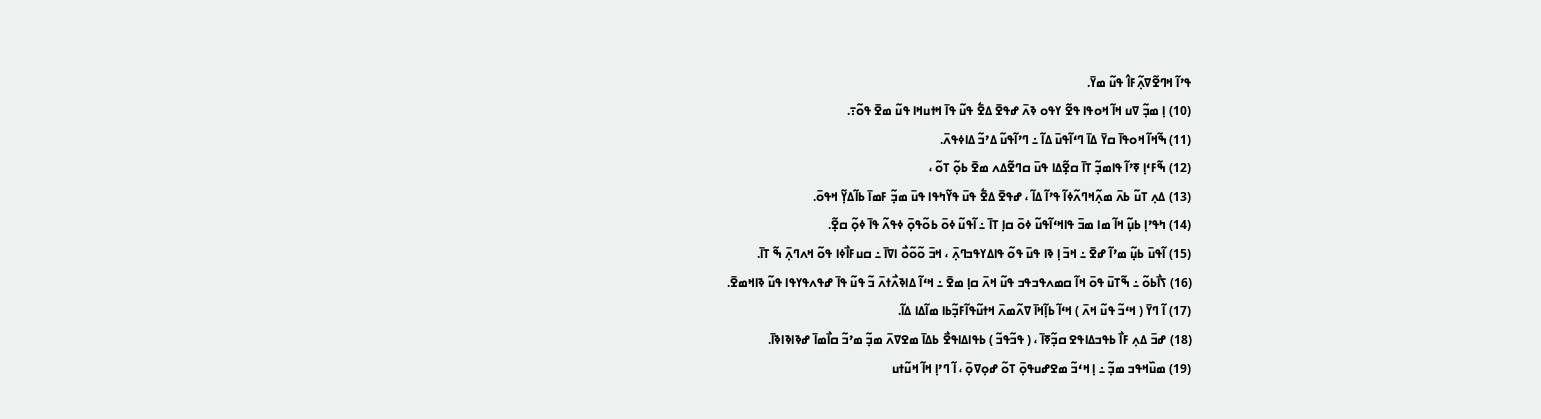ߟߴߊ߬ ߞߣߐ߬ߜߍ߲߬ߓߊ߮ ߟߎ߬ ߘߌ߫.
(10) ߊ߲ ߘߏ߲߬ ߜߎ ߞߊ߬ ߞߋߟߊ ߟߐ߬ ߌߟߋ ߢߍ߫ ߝߟߐ߫ ߡߐ߱ ߟߎ߬ ߟߊ߫ ߞߙߎߞߊ ߟߎ߬ ߘߐ߫ ߟߋ߬߹.
(11) ߒ߬ߞߊ߬ ߞߋߟߊ߫ ߛߌ߫ ߡߊ߫ ߣߵߊ߬ߟߎ߫ ߡߊ߬ ߸ ߣߴߊ߬ߟߎ߬ ߡߴߏ߬ ߡߊߦߟߍ߫.
(12) ߒ߬ߓߵߊ߲ ߧߴߊ߬ ߟߊߘߏ߲߬ ߠߊ߫ ߛߐ߲߬ߡߊ ߟߎ߫ ߛߣߐ߬ߡߍ ߘߐ߫ ߕߋ߲߬ ߠߋ߬ ،
(13) ߡߍ߲ ߠߎ߬ ߕߍ߫ ߘߍ߲߬ߞߣߍ߬ߦߊ߬ ߟߴߊ߬ ߡߊ߬ ، ߝߟߐ߫ ߡߐ߱ ߟߎ߫ ߟߌ߬ߤߟߊ ߟߎ߫ ߘߏ߲߬ ߓߘߊ߫ ߕߊ߬ߡߌ߲߬ ߞߟߋ߫.
(14) ߤߟߴߊ߲ ߕߎ߲߬ ߞߊ߬ ߘߊ ߘߏ߫ ߟߊߞߵߊ߬ߟߎ߬ ߦߋ߫ ߛߊ߲ ߠߊ߫ ߸ ߊ߬ߟߎ߬ ߦߋ߫ ߕߋ߬ߟߋ߲߫ ߦߟߍ߬ ߟߊ߫ ߦߋ߲߬ ߛߐ߲߬.
(15) ߊ߬ߟߎ߫ ߕߎ߲߬ ߘߴߊ߬ ߝߐ߫ ߸ ߞߏ߫ ߊ߲ ߢߊ ߟߎ߫ ߟߋ߬ ߟߊߡߌߟߏߣߍ߲߫ ، ߞߏ߫ ߋ߬ߋ߬ߋ߯ ߊߜߊ߫ ߸ ߛߎߓߊ߯ߦߊ ߟߋ߬ ߞߍߣߍ߲߫ ߒ߬ ߠߊ߫.
(16) ߖߊ߯ߕߋ߬ ߸ ߒ߬ߠߎ߫ ߟߋ߫ ߞߊ߬ ߛߘߍߟߏߟߏ ߟߎ߬ ߞߍ߫ ߛߊ߲ ߘߐ߫ ߸ ߞߵߊ߬ ߡߊߢߍ߯ߙߍ߫ ߏ߬ ߟߎ߬ ߟߊ߫ ߝߟߍߟߌߟߊ ߟߎ߬ ߢߊߞߘߐ߫.
(17) ߊ߬ ߣߌ߫ ( ߞߵߏ߬ ߟߎ߬ ߞߍ߫ ) ߞߵߊ߬ ߕߊ߲߬ߞߊ߫ ߜߍ߬ߘߍ߫ ߞߙߎ߬ߟߊ߬ߓߏ߲߬ߕߊ ߘߊ߬ߡߊ ߡߊ߬.
(18) ߝߏ߫ ߡߍ߲ ߓߊ߯ ߕߟߏߡߊߟߐ ߛߏ߲߬ߧߊ߫ ، ( ߟߏ߬ߟߏ߬ ) ߕߟߊߡߊߟߐ߯ ߕߡߊ߫ ߘߐߜߍ߫ ߘߏ߲߬ ߘߴߏ߬ ߛߊ߯ߘߊ߫ ߝߢߊߢߊߢߊ߫.
(19) ߘߎ߰ߞߟߏ ߘߏ߲߬ ߸ ߊ߲ ߞߵߏ߬ ߘߐߝߎߟߋ߲߫ ߠߋ߬ ߝߋ߲ߜߋ߲߫ ، ߊ߬ ߣߴߊ߲ ߞߊ߬ ߞߎ߬ߙߎ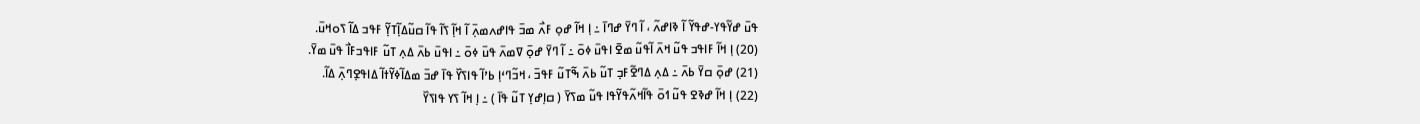ߟߎ߫ ߝߌ߬ߟߌ-ߝߟߌ߬ ߊ߬ ߢߊߝߍ߬ ، ߊ߬ ߣߌ߫ ߝߣߊ߫ ߸ ߊ߲ ߞߊ߬ ߝߋ߲ ߓߍ߯ ߘߏ߫ ߟߊߝߍߘߍ߲߫ ߊ߬ ߞߊ߲߬ ߖߊ߬ ߟߊ߬ ߛߎ߬ߡߊ߲߬ߠߌ߲߬ ߓߟߏ ߡߊ߬ ߖߋߞߎ߫.
(20) ߊ߲ ߞߊ߬ ߓߊߟߏ ߟߎ߬ ߞߍ߫ ߊ߬ߟߎ߬ ߘߐ߫ ߊߟߎ߫ ߦߋ߫ ߸ ߊ߬ ߣߌ߫ ߝߋ߲߫ ߜߘߍ߫ ߟߎ߫ ߦߋ߫ ߸ ߊߟߎ߫ ߕߍ߫ ߡߍ߲ ߠߎ߬ ߓߊߟߏߓߊ߯ ߟߎ߫ ߘߌ߫.
(21) ߝߋ߲߫ ߛߌ߫ ߕߍ߫ ߸ ߡߍ߲ ߡߣߐ߬ߓߏ߲ ߠߎ߬ ߕߍ߫ ߒ߬ߠߎ߬ ߓߟߏ߫ ، ߞߏ߬ߣߵߊ߲ ߕߴߊ߬ ߟߊߖߌ߰ ߟߊ߫ ߝߏ߫ ߘߡߊ߬ߦߌ߬ߙߊ߬ ߡߊߟߐ߲ߣߍ߲߫ ߡߊ߬.
(22) ߊ߲ ߞߊ߬ ߝߢߐ ߟߎ߬ ߗߋ߫ ߟߊ߬ߞߍ߬ߟߌ߬ߟߊ ߟߎ߬ ߘߖߌ߫ ( ߛߊ߲ߝߌ߲ ߠߎ߬ ߟߊ߫ ) ߸ ߊ߲ ߞߊ߬ ߖߌ ߟߊߖߌ߰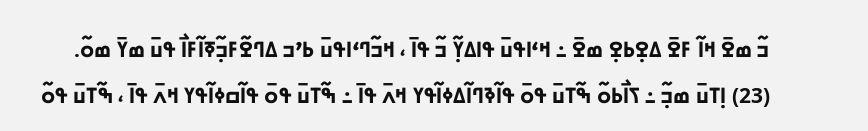ߏ߬ ߘߐ߫ ߞߊ߬ ߓߐ߫ ߡߐ߲ߕߐ߲ ߘߐ߫ ߸ ߞߵߊߟߎ߫ ߟߊߡߌ߲߬ ߏ߬ ߟߊ߫ ، ߞߏ߬ߣߵߊߟߎ߫ ߕߴߏ ߡߣߐ߬ߓߏ߲߬ߧߊ߬ߓߊ߯ ߟߎ߫ ߘߌ߫ ߘߋ߬.
(23) ߊ߲ߠߎ߫ ߘߏ߲߬ ߸ ߖߊ߯ߕߋ߬ ߒ߬ߠߎ߫ ߟߋ߫ ߟߊ߬ߢߣߊ߬ߡߦߊ߬ߟߌ ߞߍ߫ ߟߊ߫ ߸ ߒ߬ߠߎ߫ ߟߋ߫ ߟߊ߬ߛߦߊ߬ߟߌ ߞߍ߫ ߟߊ߫ ، ߒ߬ߠߎ߫ ߟߋ߬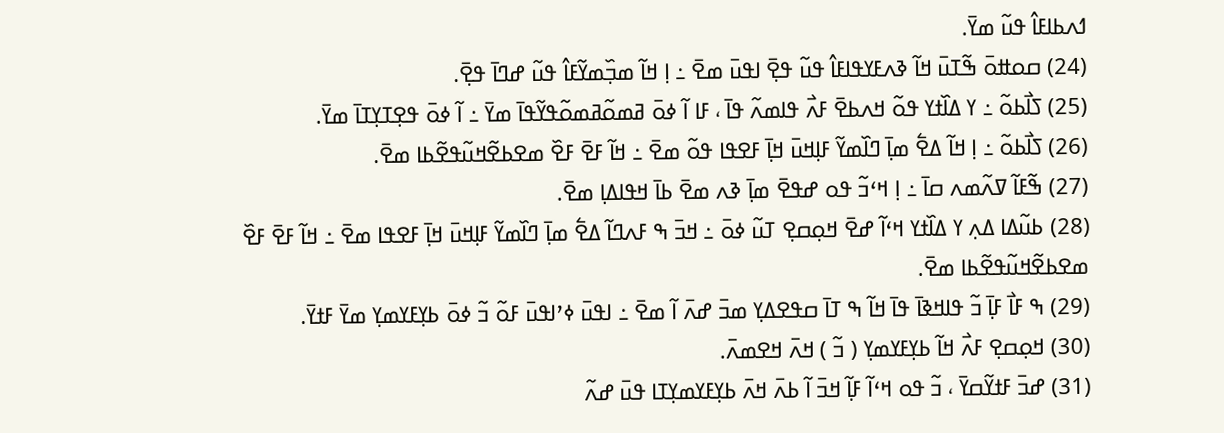ߗߍߕߊߓߊ߮ ߟߎ߬ ߘߌ߫.
(24) ߛߋߚߋ߫ ߒ߬ߠߎ߫ ߞߊ߬ ߢߍߓߌߟߊߓߊ߮ ߟߎ߬ ߟߐ߲߫ ߊߟߎ߫ ߘߐ߫ ߸ ߊ߲ ߞߊ߬ ߘߏ߲߰ߘߌ߬ߓߊ߮ ߟߎ߬ ߝߣߊ߫ ߟߐ߲߫.
(25) ߖߊ߯ߕߋ߬ ߸ ߌ ߡߊ߰ߙߌ ߟߋ߬ ߞߍߕߐ߫ ߓߍ߯ ߟߊߘߍ߬ ߟߊ߫ ، ߓߊ ߊ߬ ߦߋ߫ ߥߘߋ߬ߥߘߋ߬ߟߌ߬ߟߊ߫ ߘߌ߫ ߸ ߊ߬ ߦߋ߫ ߟߐ߲ߠߌ߲ߠߊ߫ ߘߌ߫.
(26) ߖߊ߯ߕߋ߬ ߸ ߊ߲ ߞߊ߬ ߡߐ߱ ߘߊ߲߫ ߣߊ߰ߘߌ߬ ߓߊ߲ߞߎ߫ ߞߊ߲߫ ߓߐߟߊ ߟߋ߬ ߘߐ߫ ߸ ߞߊ߬ ߓߐ߫ ߓߐ߰ ߘߐߕߐ߬ߞߎ߬ߟߐ߬ߕߊ ߘߐ߫.
(27) ߒ߬ߓߊ߬ ߜߍ߬ߘߍ ߛߊ߫ ߸ ߊ߲ ߞߵߏ߬ ߟߋ ߝߟߐ߫ ߘߊ߲߫ ߢߍ ߘߐ߫ ߕߊ߫ ߞߟߊߡߊ߲ ߘߐ߫.
(28) ߕߎ߬ߡߊ ߡߍ߲ ߌ ߡߊ߰ߙߌ ߞߵߊ߬ ߝߐ߫ ߞߋ߲ߛߐ߲ ߠߎ߬ ߦߋ߫ ߸ ߞߏ߫ ߒ ߓߍߣߊ߬ ߡߐ߱ ߘߊ߲߫ ߣߊ߰ߘߌ߬ ߓߊ߲ߞߎ߫ ߞߊ߲߫ ߓߐߟߊ ߘߐ߫ ߸ ߞߊ߬ ߓߐ߫ ߓߐ߰ ߘߐߕߐ߬ߞߎ߬ߟߐ߬ߕߊ ߘߐ߫.
(29) ߒ ߓߊ߯ ߓߊ߲߫ ߏ߬ ߟߊߞߢߊ߫ ߟߊ߫ ߞߊ߬ ߒ ߠߊ߫ ߛߟߐߡߌ߲ ߘߏ߫ ߝߍ߫ ߊ߬ ߘߐ߫ ߸ ߊߟߎ߫ ߦߴߊߟߎ߫ ߓߋ߬ ߏ߬ ߦߋ߫ ߕߌ߲ߓߌߘߌ߲ ߘߌ߫ ߓߙߌ߫.
(30) ߞߋ߲ߛߐ߲ ߓߍ߯ ߞߊ߬ ߕߌ߲ߓߌߘߌ߲ ( ߏ߬ ) ߞߍ߫ ߞߐߘߍ߫.
(31) ߝߏ߫ ߓߙߌ߬ߛߌ߫ ، ߏ߬ ߟߋ ߞߵߊ߬ ߓߊ߲߬ ߞߏ߫ ߊ߬ ߕߍ߫ ߞߍ߫ ߕߌ߲ߓߌߘߌ߲ߠߊ ߟߎ߫ ߝߍ߬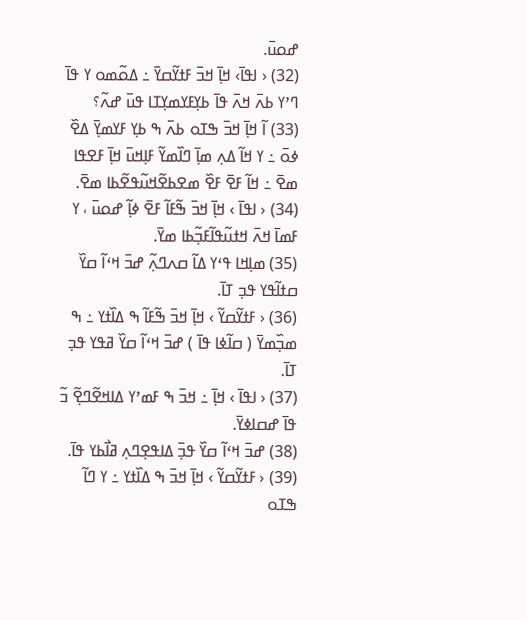ߝߋߎ߫.
(32) ‹ ߊߟߊ߫› ߞߊ߲߫ ߞߏ߫ ߓߙߌ߬ߛߌ߫ ߸ ߡߋ߬ߘߋ ߌ ߟߊ߫ ߣߴߌ ߕߍ߫ ߞߍ߫ ߟߊ߫ ߕߌ߲ߓߌߘߌ߲ߠߊ ߟߎ߫ ߝߍ߬؟
(33) ߊ߬ ߞߊ߲߫ ߞߏ߫ ߒߠߋ ߕߍ߫ ߒ ߕߌ߲ ߓߌߘߌ߲߫ ߡߐ߰ ߦߋ߫ ߸ ߌ ߞߊ߬ ߡߍ߲ ߘߊ߲߫ ߣߊ߰ߘߌ߬ ߓߊ߲ߞߎ߫ ߞߊ߲߫ ߓߐߟߊ ߘߐ߫ ߸ ߞߊ߬ ߓߐ߫ ߓߐ߰ ߘߐߕߐ߬ߞߎ߬ߟߐ߬ߕߊ ߘߐ߫.
(34) ‹ ߊߟߊ߫ › ߞߊ߲߫ ߞߏ߫ ߒ߬ߓߊ߬ ߓߐ߫ ߦߊ߲߬ ߝߋߎ߫ ، ߌ ߓߘߊ߫ ߞߍ߫ ߞߙߎ߬ߟߊ߬ߓߏ߲߬ߕߊ ߘߌ߫.
(35) ߘߊ߲ߞߊ ߟߵߌ ߡߊ߬ ߛߍߣߍ߲߬ ߝߏ߫ ߞߵߊ߬ ߛߌ߰ ߛߙߊ߬ߟߌ ߟߏ߲ ߠߊ߫.
(36) ‹ ߓߙߌ߬ߛߌ߬ › ߞߊ߲߫ ߞߏ߫ ߒ߬ߓߊ߬ ߒ ߡߊ߰ߙߌ ߸ ߒ ߘߏ߲߰ߘߌ߫ ( ߛߊ߬ߦߊ ߟߊ߫ ) ߝߏ߫ ߞߵߊ߬ ߛߌ߰ ߥߟߌ ߟߏ߲ ߠߊ߫.
(37) ‹ ߊߟߊ߫ › ߞߊ߲߫ ߸ ߞߏ߫ ߒ ߓߘߴߌ ߡߊߞߐ߬ߣߐ߲߬ ߏ߬ ߟߊ߫ ߝߛߊߦߌ߫.
(38) ߝߏ߫ ߞߵߊ߬ ߛߌ߰ ߟߏ߲߫ ߡߊߟߐ߲ߣߍ߲ ߥߊ߯ߕߌ ߟߊ߫.
(39) ‹ ߓߙߌ߬ߛߌ߬ › ߞߊ߲߫ ߞߏ߫ ߒ ߡߊ߰ߙߌ ߸ ߌ ߣߊ߬ ߒߠߋ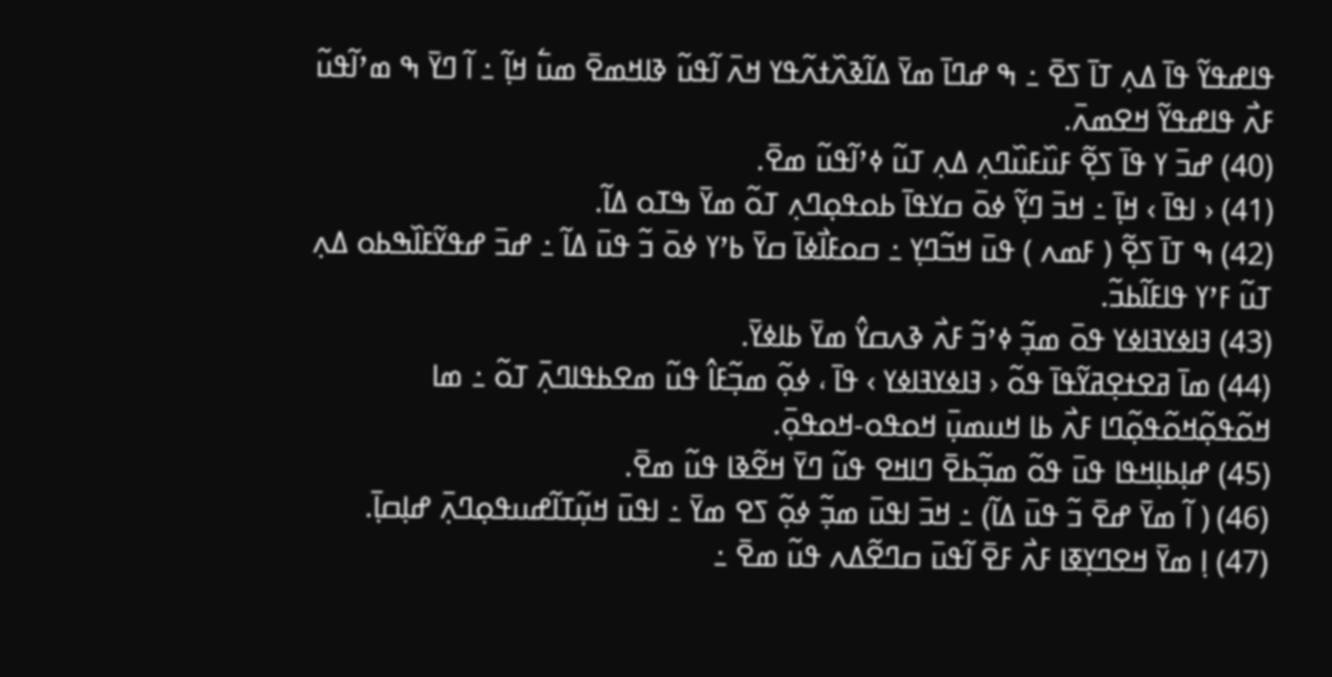ߟߊߝߟߌ߬ ߟߊ߫ ߡߍ߲ ߠߊ߫ ߖߐ߫ ߸ ߒ ߝߣߊ߫ ߘߌ߫ ߡߊ߬ߢߍ߰ߙߍ߬ߟߌ ߞߍ߫ ߊ߬ߟߎ߬ ߢߊߞߘߐ߫ ߘߎ߱ ߞߊ߲߬ ߸ ߊ߬ ߣߌ߫ ߒ ߘߴߊ߬ߟߎ߬ ߓߍ߯ ߟߊߝߟߌ߬ ߞߐߘߍ߫.
(40) ߝߏ߫ ߌ ߟߊ߫ ߖߐ߲߬ ߓߎ߰ߓߎ߰ߣߍ߲ ߡߍ߲ ߠߎ߬ ߦߴߊ߬ߟߎ߬ ߘߐ߫.
(41) ‹ ߊߟߊ߫ › ߞߊ߲߫ ߸ ߞߏ߫ ߣߌ߲߬ ߦߋ߫ ߛߌߟߊ߫ ߕߋߟߋ߲ߣߍ߲ ߠߋ߬ ߘߌ߫ ߒߠߋ ߡߊ߬.
(42) ߒ ߠߊ߫ ߖߐ߲߬ ( ߓߘߍ ) ߟߎ߫ ߞߏ߬ߣߌ߲ ߸ ߛߋߓߊ߯ߦߊ߫ ߛߌ߫ ߕߴߌ ߦߋ߫ ߏ߬ ߟߎ߫ ߡߊ߬ ߸ ߝߏ߫ ߝߟߌ߬ߓߊ߰ߒߕߋ ߡߍ߲ ߠߎ߬ ߓߴߌ ߟߊߓߊ߬ߕߏ߬.
(43) ߔߊߦߌߔߊߦߌ ߟߋ߫ ߘߏ߲߬ ߦߴߏ߬ ߓߍ߯ ߢߍߛߌ߮ ߘߌ߫ ߕߊߦߌ߫.
(44) ߘߊ߫ ߥߐߙߐ߲ߥߌ߬ߟߊ߫ ߟߋ߬ ‹ ߔߊߦߌߔߊߦߌ › ߟߊ߫ ، ߦߋ߲߬ ߘߏ߲߬ߓߊ߮ ߟߎ߬ ߘߐߕߟߊߣߍ߲߫ ߠߋ߬ ߸ ߘߊ ߞߋ߬ߟߋ߲߬ߞߋ߬ߟߋ߲߬ߣߊ ߓߍ߯ ߕߊ ߞߎߘߎ߲߫ ߞߋߟߋ-ߞߋߟߋ߲߫.
(45) ߝߊ߲ߕߊ߲ߞߟߊ ߟߎ߫ ߟߋ߬ ߘߏ߲߬ߕߐ߫ ߣߊߞߐ ߟߎ߬ ߣߌ߫ ߞߐ߬ߢߊ ߟߎ߬ ߘߐ߫.
(46) ( ߊ߬ ߘߌ߫ ߝߐ߫ ߏ߬ ߟߎ߫ ߡߊ߬) ߸ ߞߏ߫ ߊߟߎ߫ ߘߏ߲߬ ߦߋ߲߬ ߖߐ ߘߌ߫ ߸ ߊߟߎ߫ ߞߎ߲߬ߠߊ߬ߝߎߟߋ߲ߣߍ߲߫ ߝߊ߲ߛߊ߲߫.
(47) ߊ߲ ߘߌ߫ ߞߐߣߌ߲ߧߊ ߓߍ߯ ߓߐ߫ ߊ߬ߟߎ߫ ߛߣߐ߬ߡߍ ߟߎ߬ ߘߐ߫ ߸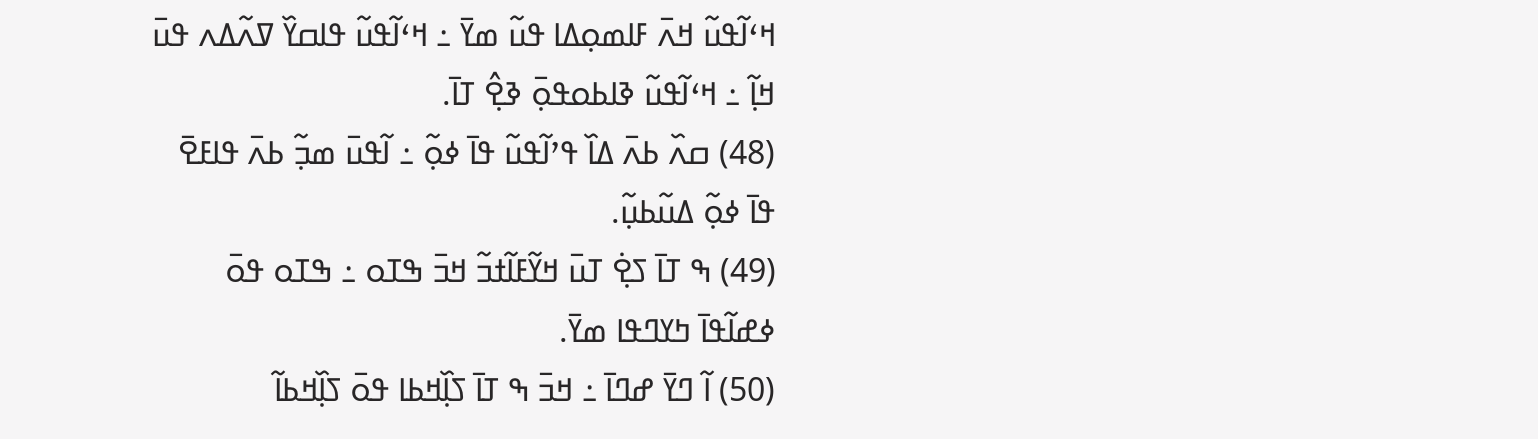ߞߵߊ߬ߟߎ߬ ߞߍ߫ ߓߊߘߋ߲ߡߊ ߟߎ߬ ߘߌ߫ ߸ ߞߵߊ߬ߟߎ߬ ߟߊߛߌ߰ ߜߍ߬ߡߍ ߟߎ߫ ߞߊ߲߬ ߸ ߞߵߊ߬ߟߎ߬ ߢߊߕߋߟߋ߲߫ ߢߐ߲߮ ߠߊ߫.
(48) ߛߍ߰ ߕߍ߫ ߡߊ߰ ߟߴߊ߬ߟߎ߬ ߟߊ߫ ߦߋ߲߬ ߸ ߊ߬ߟߎ߫ ߘߏ߲߬ ߕߍ߫ ߟߊߓߐ߫ ߟߊ߫ ߦߋ߲߬ ߡߎ߬ߕߎ߲߬.
(49) ߒ ߠߊ߫ ߖߐ߲߭ ߠߎ߫ ߞߌ߬ߓߊ߬ߙߏ߬ ߞߏ߫ ߒߠߋ ߸ ߒߠߋ ߟߋ߫ ߦߝߊ߬ߟߊ߫ ߤߌߣߟߊ ߘߌ߫.
(50) ߊ߬ ߣߌ߫ ߝߣߊ߫ ߸ ߞߏ߫ ߒ ߠߊ߫ ߖߊ߲߰ߞߕߊ ߟߋ߫ ߖߊ߲߰ߞߕߊ߬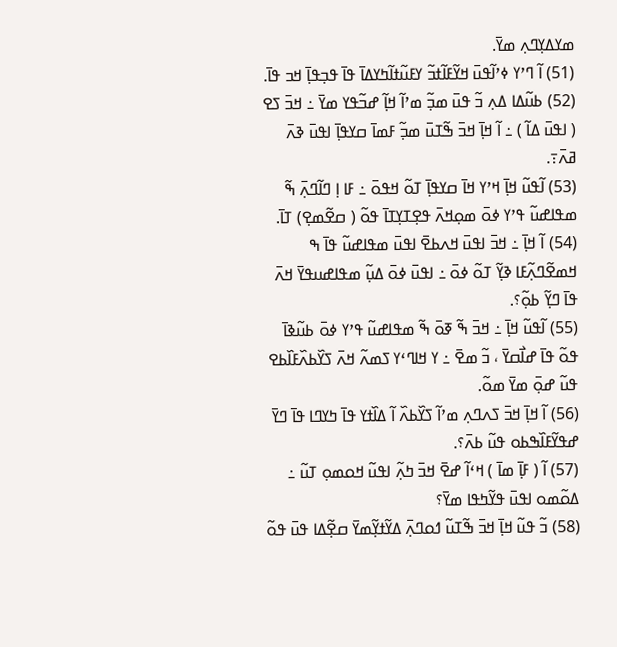ߘߌߡߌ߲ߣߍ߲ ߘߌ߫.
(51) ߊ߬ ߣߴߌ ߦߴߊ߬ߟߎ߫ ߞߌ߬ߓߊ߬ߙߏ߬ ߌߓߎ߬ߙߊ߬ߤߌߡߊ߫ ߟߊ߫ ߟߏ߲ߟߊ߲߫ ߞߏ ߟߊ߫.
(52) ߕߎ߬ߡߊ ߡߍ߲ ߏ߬ ߟߎ߫ ߘߏ߲߬ ߘߴߊ߬ ߞߊ߲߬ ߝߏ߬ߟߌ ߘߌ߫ ߸ ߞߏ߫ ߖߐ ( ߊߟߎ߫ ߡߊ߬ ) ߸ ߊ߬ ߞߊ߲߫ ߞߏ߫ ߒ߬ߠߎ߫ ߘߏ߲߬ ߓߘߊ߫ ߛߌߟߊ߲߫ ߊߟߎ߫ ߢߍ߫ ߥߍ߫߹.
(53) ߊ߬ߟߎ߬ ߞߊ߲߫ ߞߴߌ ߞߊ߫ ߛߌߟߊ߲߫ ߠߋ߬ ߞߟߋ߫ ߸ ߓߊ ߊ߲ ߣߊ߬ߣߍ߲߫ ߒ߬ ߘߟߊߝߎ߬ ߟߴߌ ߦߋ߫ ߘߋ߲ߞߍ߫ ߟߐ߲ߠߌ߲ߠߊ߫ ߟߋ߬ ( ߛߐ߬ߘߐ߲) ߠߊ߫.
(54) ߊ߬ ߞߊ߲߫ ߸ ߞߏ߫ ߊߟߎ߫ ߞߍߕߐ߫ ߊߟߎ߫ ߘߟߊߝߎ߬ ߟߊ߫ ߒ ߞߘߐ߬ߣߍ߲߬ߓߊ ߢߌ߲߬ ߠߋ߬ ߦߋ߫ ߸ ߊߟߎ߫ ߦߋ߫ ߡߎ߲߬ ߘߟߊߝߎߟߌ߫ ߞߍ߫ ߟߊ߫ ߣߌ߲߬ ߕߋ߲߬؟.
(55) ߊ߬ߟߎ߬ ߞߊ߲߫ ߸ ߞߏ߫ ߒ߬ ߧߋ߫ ߒ߬ ߘߟߊߝߎ߬ ߟߴߌ ߦߋ߫ ߕߎ߬ߢߊ߫ ߟߋ߬ ߟߊ߫ ߝߊ߯ߛߌ߫ ، ߏ߬ ߘߐ߫ ߸ ߌ ߞߊߣߵߌ ߖߘߍ߬ ߞߍ߫ ߖߌ߰ߕߍ߰ߓߊ߰ߕߐ ߟߎ߬ ߝߋ߲߫ ߘߌ߫ ߘߋ߬.
(56) ߊ߬ ߞߊ߲߫ ߞߏ߫ ߖߍߣߍ߲ ߘߴߊ߬ ߖߌ߰ߕߍ߰ ߊ߬ ߡߊ߰ߙߌ ߟߊ߫ ߤߌߣߊ ߟߊ߫ ߣߌ߫ ߝߟߌ߬ߓߊ߰ߒߕߋ ߟߎ߬ ߕߍ߫؟.
(57) ߊ߬ ( ߓߊ߲߫ ߘߊ߫ ) ߞߵߊ߬ ߝߐ߫ ߞߏ߫ ߤߍ߲߬ ߊߟߎ߬ ߞߋߘߋ߲ ߠߎ߬ ߸ ߡߋ߬ߘߋ ߊߟߎ߫ ߟߌ߬ߤߟߊ ߘߌ߫؟
(58) ߏ߬ ߟߎ߬ ߞߊ߲߫ ߞߏ߫ ߒ߬ߠߎ߬ ߗߋߣߍ߲߫ ߡߌ߬ߙߌ߲߬ߘߌ߫ ߛߐ߲߬ߡߊ ߟߎ߫ ߟߋ߬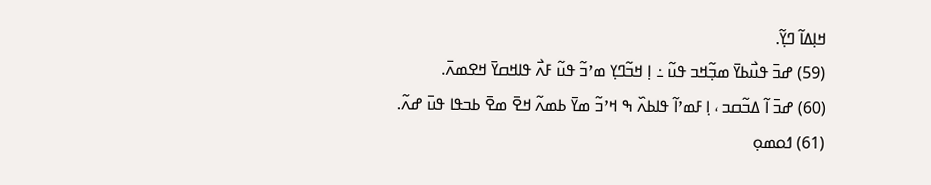ߞߊ߲ߡߊ߬ ߣߌ߲߬.
(59) ߝߏ߫ ߟߎ߯ߕߌ߫ ߘߏ߲߬ߞߏ ߟߎ߬ ߸ ߊ߲ ߞߏ߬ߣߌ߲ ߘߴߏ߬ ߟߎ߬ ߓߍ߯ ߟߊߞߛߌ߫ ߞߐߘߍ߫.
(60) ߝߏ߫ ߊ߬ ߡߏ߬ߛߏ ، ߊ߲ ߓߘߴߊ߬ ߟߊߕߍ߰ ߒ ߞߴߏ߬ ߘߌ߫ ߕߘߍ߬ ߞߐ߫ ߘߐ߫ ߕߏߟߊ ߟߎ߫ ߝߍ߬.
(61) ߗߋߘߋ߲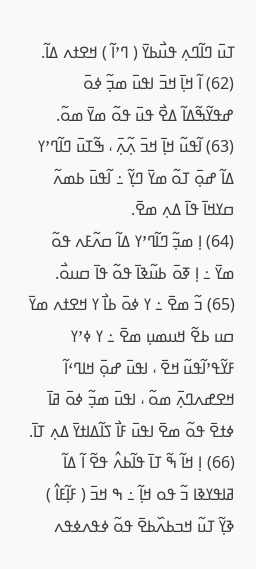ߠߎ߫ ߣߊ߬ߣߍ߲ ߟߎ߯ߕߌ߫ ( ߣߴߊ߬ ) ߞߐߙߍ ߡߊ߬.
(62) ߊ߬ ߞߊ߲߫ ߞߏ߫ ߊߟߎ߫ ߘߏ߲߬ ߦߋ߫ ߝߟߌ߬ߒ߬ߡߊ߬ ߡߐ߯ ߟߎ߫ ߟߋ߬ ߘߌ߫ ߘߋ߬.
(63) ߊ߬ߟߎ߬ ߞߊ߲߫ ߞߏ߫ ߍ߲߬ߍ߲߫ ، ߒ߬ߠߎ߫ ߣߊ߬ߣߴߌ ߡߊ߬ ߝߋ߲߫ ߠߋ߬ ߘߌ߫ ߣߌ߲߬ ߸ ߊ߬ߟߎ߫ ߕߘߍ߬ ߛߌߞߊ߫ ߟߊ߫ ߡߍ߲ ߘߐ߫.
(64) ߊ߲ ߘߏ߲߬ ߣߊ߬ߣߴߌ ߡߊ߬ ߛߍ߬ߓߍ ߟߋ߬ ߘߌ߫ ߸ ߊ߲ ߧߋ߫ ߕߎ߬ߢߊ߫ ߟߋ߬ ߟߊ߫ ߛߎߋ߯.
(65) ߏ߬ ߘߐ߫ ߸ ߌ ߦߋ߫ ߕߊ߯ ߌ ߞߐߙߍ ߘߌ߫ ߛߎ ߕߐ߬ ߞߎߘߎ߲ ߘߐ߫ ߸ ߌ ߦߴߌ ߓߌ߬ߟߴߊ߬ߟߎ߬ ߞߐ߫ ، ߊߟߎ߫ ߝߋ߲߫ ߞߊߣߵߊ߬ ߞߐߝߍߣߍ߲߫ ߘߋ߬ ، ߊߟߎ߫ ߘߏ߲߬ ߦߋ߫ ߥߊ߫ ߦߙߐ߫ ߟߋ߬ ߘߐ߫ ߊߟߎ߫ ߓߊ߯ ߖߊ߬ߡߊߙߌ߫ ߡߍ߲ ߠߊ߫.
(66) ߊ߲ ߞߊ߬ ߒ߬ ߠߊ߫ ߟߊ߬ߕߍ߮ ߟߐ߬ ߊ߬ ߡߊ߬ ߥߊߟߌߢߊ ߏ߬ ߟߋ ߞߊ߲߬ ߸ ߒ ߞߏ߫ ( ߓߊ߲߬ߓߊ߮ ) ߢߌ߲߬ ߠߎ߬ ߞߏߕߍ߰ߕߐ߫ ߟߋ߬ ߦߟߍߦߟߍ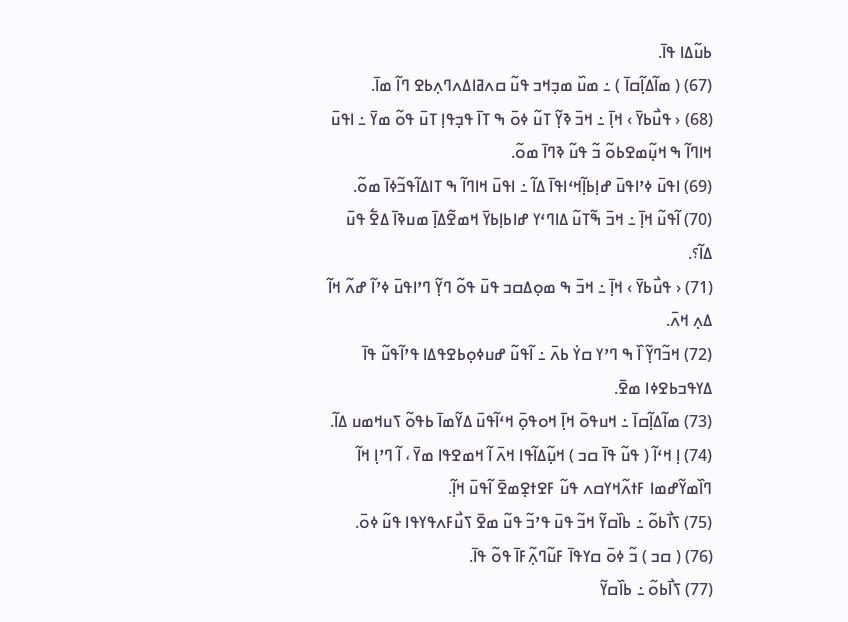ߕߎ߬ߡߊ ߟߊ߫.
(67) ( ߘߊ߬ߡߊ߲߬ߛߊ߫ ) ߸ ߘߎ߰ ߘߏ߲ߞߏ ߟߎ߬ ߛߍߥߊߡߍߣߍ߲ߕߐ ߣߊ߬ ߘߊ߫.
(68) ‹ ߟߎ߯ߕߌ߫ › ߞߊ߲߫ ߸ ߞߏ߫ ߢߌ߲߬ ߠߎ߬ ߦߋ߫ ߒ ߠߊ߫ ߟߏ߲ߟߊ߲ ߠߎ߫ ߟߋ߬ ߘߌ߫ ߸ ߊߟߎ߫ ߞߊߣߊ߬ ߒ ߞߎ߲߬ߘߐߕߋ߬ ߏ߬ ߟߎ߬ ߢߣߊ߫ ߘߋ߬.
(69) ߊߟߎ߫ ߦߴߊߟߎ߫ ߝߊ߲ߕߊ߲߬ߞߵߊߟߊ߫ ߡߊ߬ ߸ ߊߟߎ߫ ߞߊߣߊ߬ ߒ ߠߊߡߊ߬ߟߏ߬ߦߊ߫ ߘߋ߬.
(70) ߊ߬ߟߎ߬ ߞߊ߲߫ ߸ ߞߏ߫ ߒ߬ߠߎ߬ ߡߊߣߵߌ ߝߊߕߊ߲ߕߌ߫ ߞߘߐ߬ߡߊ߲߫ ߘߎߢߊ߫ ߡߐ߱ ߟߎ߫ ߡߊ߬؟.
(71) ‹ ߟߎ߯ߕߌ߫ › ߞߊ߲߫ ߸ ߞߏ߫ ߒ ߘߋ߲ߡߛߏ ߟߎ߫ ߟߋ߬ ߣߌ߲߬ ߣߴߊߟߎ߫ ߦߴߊ߬ ߝߍ߬ ߞߊ߬ ߡߍ߲ ߞߍ߫.
(72) ߞߏ߬ߣߌ߲߬ ߊ߰ ߒ ߣߴߌ ߛߌ߭ ߕߍ߫ ߸ ߊ߬ߟߎ߬ ߝߎߦߋ߲ߕߐߟߡߊ ߟߴߊ߬ߟߎ߬ ߟߊ߫ ߡߌߟߏߕߐߦߊ ߘߐ߫.
(73) ߘߊ߬ߡߊ߲߬ߛߊ߫ ߸ ߞߎߟߋ߫ ߞߊ߲߫ ߞߋߟߋ߲߫ ߞߵߊ߬ߟߎ߫ ߡߌ߬ߘߊ߫ ߕߟߋ߬ ߖߎߞߘߎ ߡߊ߬.
(74) ߊ߲ ߞߵߊ߬ ( ߟߎ߬ ߟߊ߫ ߛߏ ) ߞߎ߲߬ߡߊ߬ߟߊ ߞߍ߫ ߊ߬ ߞߘߐߟߊ ߘߌ߫ ، ߊ߬ ߣߴߊ߲ ߞߊ߬ ߣߊ߰ߘߌ߬ߝߘߊ ߓߙߍ߬ߞߌߛߍ ߟߎ߬ ߓߐߙߐ߲ߘߐ߫ ߊ߬ߟߎ߫ ߞߊ߲߬.
(75) ߖߊ߯ߕߋ߬ ߸ ߕߊ߰ߛߌ߬ ߞߏ߬ ߟߎ߫ ߟߴߏ߬ ߟߎ߬ ߘߐ߫ ߖߎ߯ߓߍߟߌߟߊ ߟߎ߬ ߦߋ߫.
(76) ( ߛߏ ) ߏ߬ ߦߋ߫ ߛߌߟߊ߫ ߓߎ߬ߣߍ߲߬ߓߊ߫ ߟߋ߬ ߟߊ߫.
(77) ߖߊ߯ߕߋ߬ ߸ ߕߊ߰ߛߌ߬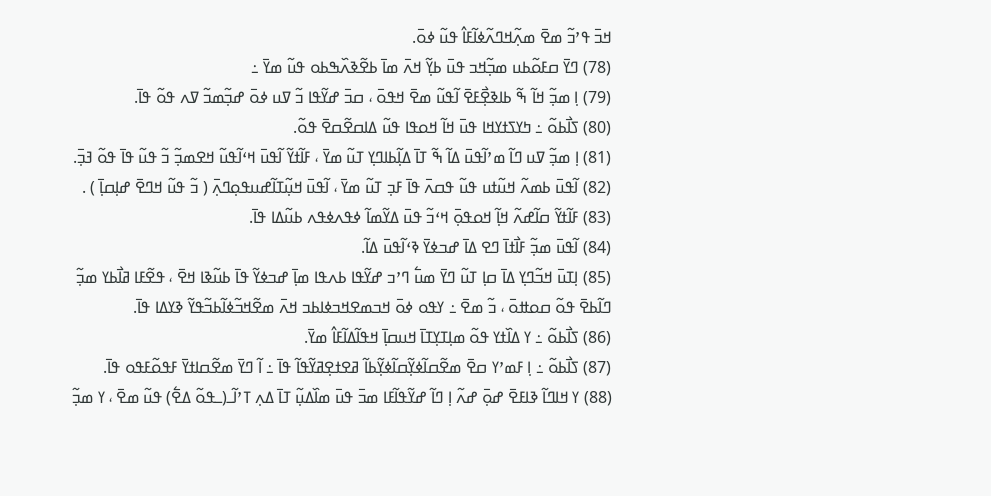ߞߏ߫ ߟߴߏ߬ ߘߐ߫ ߘߍ߲߬ߞߣߍ߬ߦߊ߬ߓߊ߮ ߟߎ߬ ߦߋ߫.
(78) ߣߌ߫ ߛߓߋ߬ߕߎ ߘߏ߲߬ߞߏ ߟߎ߫ ߕߌ߲߬ ߞߍ߫ ߘߊ߫ ߕߐ߬ߢߍ߰ߒߕߋ ߟߎ߬ ߘߌ߫ ߸
(79) ߊ߲ ߘߏ߲߬ ߞߊ߬ ߒ߬ ߕߊߢߐ߲߯ߓߐ߫ ߊ߬ߟߎ߬ ߘߐ߫ ߞߟߋ߫ ، ߛߏ߫ ߝߌ߬ߟߊ ߏ߬ ߜߎ ߦߋ߫ ߝߏ߲߬ߘߏ߬ ߜߍ ߟߋ߬ ߟߊ߫.
(80) ߖߊ߯ߕߋ߬ ߸ ߤߌߖߙߌߞߊ ߟߎ߫ ߞߊ߬ ߞߋߟߊ ߟߎ߬ ߡߊߛߐ߬ߛߐ߫ ߟߋ߬.
(81) ߊ߲ ߘߏ߲߬ ߜߎ ߣߊ߬ ߘߴߊ߬ߟߎ߫ ߡߊ߬ ߒ߬ ߠߊ߫ ߡߊ߲߬ߕߊߣߌ߲ ߠߎ߬ ߘߌ߫ ، ߓߊ߬ߙߌ߬ ߊ߬ߟߎ߫ ߞߵߊ߬ߟߎ߬ ߞߐߘߏ߲߬ ߏ߬ ߟߎ߬ ߟߊ߫ ߟߋ߬ ߔߏ߲߫.
(82) ߊ߬ߟߎ߫ ߕߘߍ߬ ߞߎ߬ߙߎ ߟߎ߬ ߟߛߍ߫ ߟߊ߫ ߓߏ߲ ߠߎ߬ ߘߌ߫ ، ߊ߬ߟߎ߫ ߞߎ߲߬ߠߊ߬ߝߎߟߋ߲ߣߍ߲߫ ( ߏ߬ ߟߎ߬ ߞߣߐ߫ ߝߊ߲ߛߊ߲߫ ) .
(83) ߓߊ߬ߙߌ߬ ߛߊ߬ߝߍ߬ ߞߊ߲߬ ߞߋߟߋ߲߫ ߞߵߏ߬ ߟߎ߫ ߡߌ߬ߘߊ߬ ߦߟߍߦߟߍ ߕߎ߬ߡߊ ߟߊ߫.
(84) ߊ߬ߟߎ߫ ߘߏ߲߬ ߓߊ߯ߙߊ߫ ߣߐ ߡߊ߫ ߝߏߦߌ߫ ߢߵߊ߬ߟߎ߫ ߡߊ߬.
(85) ߊ߲ߠߎ߫ ߞߏ߬ߣߌ߲ ߡߊ߫ ߛߊ߲ ߠߎ߬ ߣߌ߫ ߘߎ߱ ߣߴߏ ߝߌ߬ߟߊ ߕߍߟߊ ߘߊ߲߫ ߝߏߦߌ߬ ߟߊ߫ ߕߎ߬ߢߊ ߞߐ߫ ، ߟߐ߬ߓߊ ߥߊ߯ߕߌ ߘߏ߲߬ ߣߊ߬ߕߐ߫ ߟߋ߬ ߛߋߚߋ߫ ، ߏ߬ ߘߐ߫ ߸ ߌߟߋ ߦߋ߫ ߞߏߘߐߞߏߦߊߕߏ ߞߍ߫ ߘߐ߬ߞߏ߬ߦߊ߬ߕߏ߬ߟߌ߬ ߢߌߡߊ ߟߊ߫.
(86) ߖߊ߯ߕߋ߬ ߸ ߌ ߡߊ߰ߙߌ ߟߋ߬ ߘߊ߲ߠߌ߲ߠߊ߫ ߞߎߛߊ߲߫ ߞߟߊ߬ߡߊ߬ߓߊ߮ ߘߌ߫.
(87) ߖߊ߯ߕߋ߬ ߸ ߊ߲ ߓߘߴߌ ߛߐ߫ ߘߐ߬ߛߊ߬ߦߌ߲߬ߛߊ߬ߦߌ߲߬ߕߊ߬ ߥߐߙߐ߲ߥߌ߬ߟߊ߬ ߟߊ߫ ߸ ߊ߬ ߣߌ߫ ߘߐ߬ߛߊߙߌ߫ ߓߟߋ߬ߓߟߋ ߟߊ߫.
(88) ߌ ߞߊߣߊ߬ ߢߊߓߐ߫ ߝߋ߲߫ ߝߍ߬ ߊ߲ ߣߊ߬ ߝߌ߬ߟߊ߬ߓߊ ߘߏ߫ ߟߎ߫ ߘߊ߰ߡߎ߲߬ ߠߊ߫ ߡߍ߲ ߠߴߊ߬ߺ(ߺߟߋ߬ ߡߐ߱) ߟߎ߬ ߘߐ߫ ، ߌ ߘߏ߲߬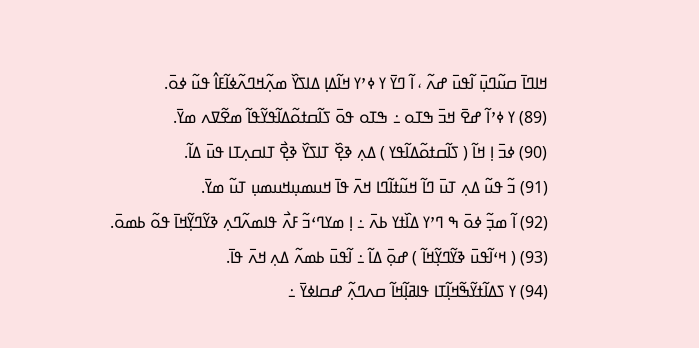ߞߊߣߊ߫ ߛߎ߬ߣߎ߲߫ ߊ߬ߟߎ߫ ߝߍ߬ ، ߊ߬ ߣߌ߫ ߌ ߦߴߌ ߞߊ߬ߡߊ߲ ߡߊߖߌ߰ ߘߍ߲߬ߞߣߍ߬ߦߊ߬ߓߊ߮ ߟߎ߬ ߦߋ߫.
(89) ߌ ߦߴߊ߬ ߝߐ߫ ߞߏ߫ ߒߠߋ ߸ ߒߠߋ ߟߋ߫ ߖߊ߬ߛߙߋ߬ߡߊ߬ߟߌ߬ߟߊ߬ ߘߐ߬ߜߍ ߘߌ߫.
(90) ߦߏ߫ ߊ߲ ߞߊ߬ ( ߖߊ߬ߛߙߋ߬ߡߊ߬ߟߌ ) ߡߍ߲ ߢߐ߲߰ ߠߊߖߌ߰ ߢߐ߲߯ ߠߊߛߍ߲ߠߊ ߟߎ߫ ߡߊ߬.
(91) ߏ߬ ߟߎ߬ ߡߍ߲ ߠߎ߫ ߣߊ߬ ߞߎ߬ߙߊ߬ߣߊ ߞߍ߫ ߟߊ߫ ߞߎߘߎ߲ߞߎߘߎ߲ ߠߎ߬ ߘߌ߫.
(92) ߊ߬ ߘߏ߲߬ ߦߋ߫ ߒ ߣߴߌ ߡߊ߰ߙߌ ߕߍ߫ ߸ ߊ߲ ߘߌߣߵߏ߬ ߓߍ߯ ߟߊߘߍ߬ߣߍ߲ ߢߌ߬ߣߌ߲߬ߞߊ߫ ߟߋ߬ ߕߘߋ߫.
(93) ( ߞߵߊ߬ߟߎ߫ ߢߌ߬ߣߌ߲߬ߞߊ߬ ) ߝߋ߲߫ ߡߊ߬ ߸ ߊ߬ߟߎ߫ ߕߘߍ߬ ߡߍ߲ ߞߍ߫ ߟߊ߫.
(94) ߌ ߖߡߊ߬ߙߌ߬ߒ߬ߞߊ߲߬ߠߊ ߟߊߥߊ߲߬ߞߊ߬ ߛߍߣߍ߲߬ ߝߛߊߦߌ߫ ߸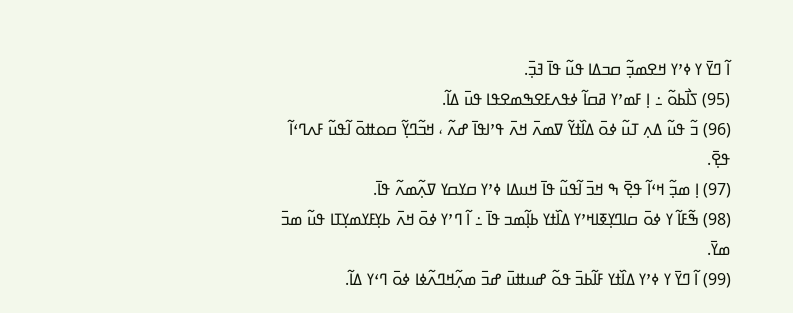ߊ߬ ߣߌ߫ ߌ ߦߴߌ ߞߐߘߏ߲߬ ߛߏߡߊ ߟߎ߬ ߟߊ߫ ߔߏ߲߫.
(95) ߖߊ߯ߕߋ߬ ߸ ߊ߲ ߓߘߴߌ ߥߛߊ߬ ߦߟߍߓߐߒߘߐߟߊ ߟߎ߫ ߡߊ߬.
(96) ߏ߬ ߟߎ߬ ߡߍ߲ ߠߎ߬ ߦߋ߫ ߡߊ߰ߙߌ߬ ߜߘߍ߫ ߞߍ߫ ߟߴߊߟߊ߫ ߝߍ߬ ، ߞߏ߬ߣߌ߲߬ ߛߋߚߋ߫ ߊ߬ߟߎ߬ ߓߍߣߵߊ߬ ߟߐ߲߫.
(97) ߊ߲ ߘߏ߲߬ ߞߵߊ߬ ߟߐ߲߫ ߒ ߞߏ߫ ߊ߬ߟߎ߬ ߟߊ߫ ߞߎߡߊ ߦߴߌ ߛߌߛߌ ߜߍ߲߬ߘߍ߬ ߟߊ߫.
(98) ߒ߬ߓߊ߬ ߌ ߦߋ߫ ߛߊߣߌ߲ߧߊߞߴߌ ߡߊ߰ߙߌ ߕߊ߲߬ߘߏ ߟߊ߫ ߸ ߊ߬ ߣߴߌ ߦߋ߫ ߞߍ߫ ߕߌ߲ߓߌߘߌ߲ߠߊ ߟߎ߬ ߘߏ߫ ߘߌ߫.
(99) ߊ߬ ߣߌ߫ ߌ ߦߴߌ ߡߊ߰ߙߌ ߓߊ߬ߕߏ߫ ߟߋ߬ ߝߎߚߎ߫ ߝߏ߫ ߘߍ߲߬ߞߣߍ߬ߦߊ ߦߋ߫ ߣߵߌ ߡߊ߬.